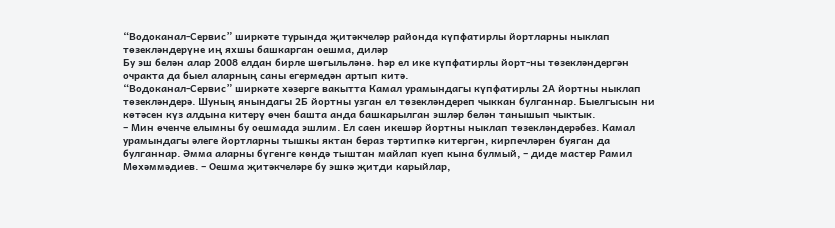“Водоканал-Сервис” ширкәте турында җитәкчеләр районда күпфатирлы йортларны ныклап төзекләндерүне иң яхшы башкарган оешма, диләр
Бу эш белән алар 2008 елдан бирле шөгыльләнә. Һәр ел ике күпфатирлы йорт-ны төзекләндергән очракта да быел аларның саны егермедән артып китә.
“Водоканал-Сервис” ширкәте хәзерге вакытта Камал урамындагы күпфатирлы 2А йортны ныклап төзекләндерә. Шуның янындагы 2Б йортны узган ел төзекләндереп чыккан булганнар. Быелгысын ни көтәсен күз алдына китерү өчен башта анда башкарылган эшләр белән танышып чыктык.
– Мин өченче елымны бу оешмада эшлим. Ел саен икешәр йортны ныклап төзекләндерәбез. Камал урамындагы әлеге йортларны тышкы яктан бераз тәртипкә китергән, кирпечләрен буяган да булганнар. Әмма аларны бүгенге көндә тыштан майлап куеп кына булмый, – диде мастер Рамил Мөхәммәдиев. – Оешма җитәкчеләре бу эшкә җитди карыйлар,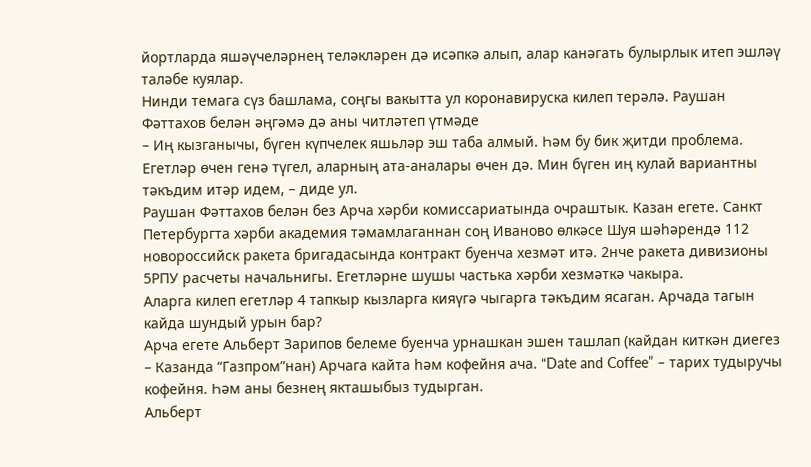йортларда яшәүчеләрнең теләкләрен дә исәпкә алып, алар канәгать булырлык итеп эшләү таләбе куялар.
Нинди темага сүз башлама, соңгы вакытта ул коронавируска килеп терәлә. Раушан Фәттахов белән әңгәмә дә аны читләтеп үтмәде
– Иң кызганычы, бүген күпчелек яшьләр эш таба алмый. Һәм бу бик җитди проблема. Егетләр өчен генә түгел, аларның ата-аналары өчен дә. Мин бүген иң кулай вариантны тәкъдим итәр идем, – диде ул.
Раушан Фәттахов белән без Арча хәрби комиссариатында очраштык. Казан егете. Санкт Петербургта хәрби академия тәмамлаганнан соң Иваново өлкәсе Шуя шәһәрендә 112 новороссийск ракета бригадасында контракт буенча хезмәт итә. 2нче ракета дивизионы 5РПУ расчеты начальнигы. Егетләрне шушы частька хәрби хезмәткә чакыра.
Аларга килеп егетләр 4 тапкыр кызларга кияүгә чыгарга тәкъдим ясаган. Арчада тагын кайда шундый урын бар?
Арча егете Альберт Зарипов белеме буенча урнашкан эшен ташлап (кайдан киткән диегез – Казанда “Газпром”нан) Арчага кайта һәм кофейня ача. “Date and Coffee” – тарих тудыручы кофейня. Һәм аны безнең якташыбыз тудырган.
Альберт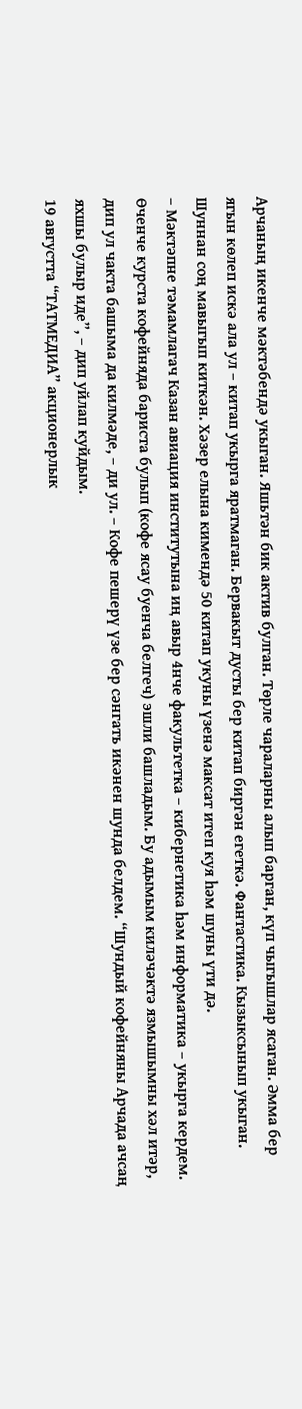Арчаның икенче мәктәбендә укыган. Яшьтән бик актив булган. Төрле чараларны алып барган, күп чыгышлар ясаган. Әмма бер ягын көлеп искә ала ул – китап укырга яратмаган. Бервакыт дусты бер китап биргән егеткә. Фантастика. Кызыксынып укыган. Шуннан соң мавыгып киткән. Хәзер елына кимендә 50 китап укуны үзенә максат итеп куя һәм шуны үти дә.
– Мәктәпне тәмамлагач Казан авиация институтына иң авыр 4нче факультетка – кибернетика һәм информатика – укырга кердем. Өченче курста кофейняда бариста булып (кофе ясау буенча белгеч) эшли башладым. Бу адымым киләчәктә язмышымны хәл итәр, дип ул чакта башыма да килмәде, – ди ул. – Кофе пешерү үзе бер сәнгать икәнен шунда белдем. “Шундый кофейняны Арчада ачсаң яхшы булыр иде”, – дип уйлап куйдым.
19 августта “ТАТМЕДИА” акционерлык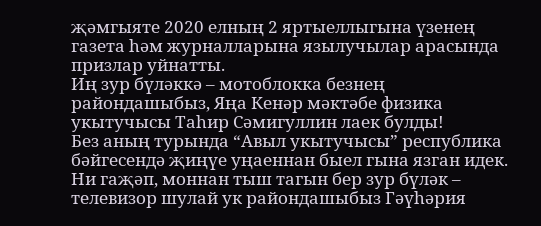җәмгыяте 2020 елның 2 яртыеллыгына үзенең газета һәм журналларына язылучылар арасында призлар уйнатты.
Иң зур бүләккә – мотоблокка безнең райондашыбыз, Яңа Кенәр мәктәбе физика укытучысы Таһир Сәмигуллин лаек булды!
Без аның турында “Авыл укытучысы” республика бәйгесендә җиңүе уңаеннан быел гына язган идек.
Ни гаҗәп, моннан тыш тагын бер зур бүләк – телевизор шулай ук райондашыбыз Гәүһәрия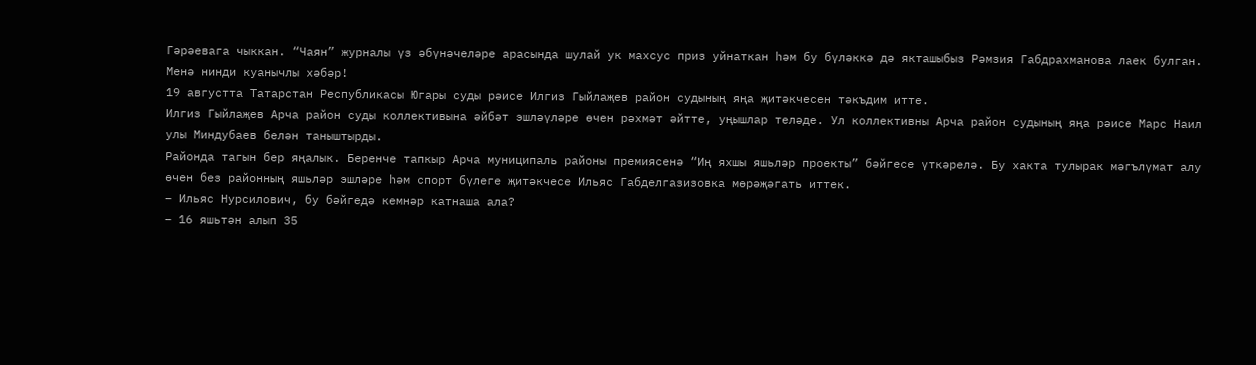Гәрәевага чыккан. “Чаян” журналы үз әбүнәчеләре арасында шулай ук махсус приз уйнаткан һәм бу бүләккә дә якташыбыз Рәмзия Габдрахманова лаек булган. Менә нинди куанычлы хәбәр!
19 августта Татарстан Республикасы Югары суды рәисе Илгиз Гыйлаҗев район судының яңа җитәкчесен тәкъдим итте.
Илгиз Гыйлаҗев Арча район суды коллективына әйбәт эшләүләре өчен рәхмәт әйтте, уңышлар теләде. Ул коллективны Арча район судының яңа рәисе Марс Наил улы Миндубаев белән таныштырды.
Районда тагын бер яңалык. Беренче тапкыр Арча муниципаль районы премиясенә “Иң яхшы яшьләр проекты” бәйгесе үткәрелә. Бу хакта тулырак мәгълүмат алу өчен без районның яшьләр эшләре һәм спорт бүлеге җитәкчесе Ильяс Габделгазизовка мөрәҗәгать иттек.
– Ильяс Нурсилович, бу бәйгедә кемнәр катнаша ала?
– 16 яшьтән алып 35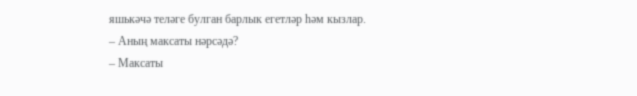яшькәчә теләге булган барлык егетләр һәм кызлар.
– Аның максаты нәрсәдә?
– Максаты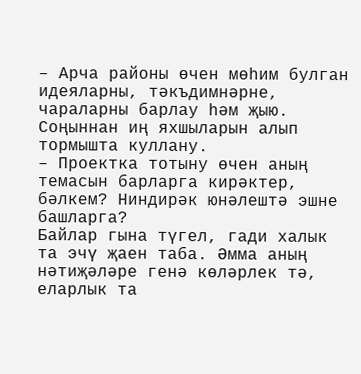– Арча районы өчен мөһим булган идеяларны, тәкъдимнәрне, чараларны барлау һәм җыю. Соңыннан иң яхшыларын алып тормышта куллану.
– Проектка тотыну өчен аның темасын барларга кирәктер, бәлкем? Ниндирәк юнәлештә эшне башларга?
Байлар гына түгел, гади халык та эчү җаен таба. Әмма аның нәтиҗәләре генә көләрлек тә, еларлык та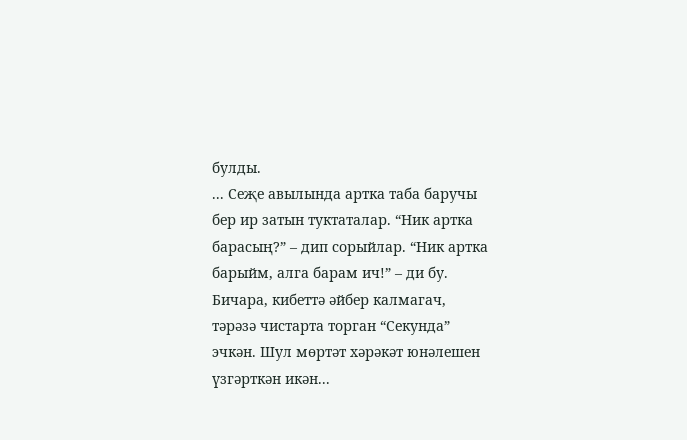булды.
... Сеҗе авылында артка таба баручы бер ир затын туктаталар. “Ник артка барасың?” – дип сорыйлар. “Ник артка барыйм, алга барам ич!” – ди бу. Бичара, кибеттә әйбер калмагач, тәрәзә чистарта торган “Секунда” эчкән. Шул мөртәт хәрәкәт юнәлешен үзгәрткән икән...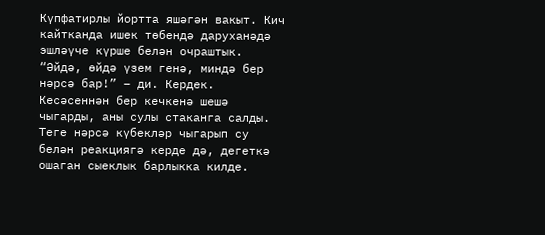Күпфатирлы йортта яшәгән вакыт. Кич кайтканда ишек төбендә даруханәдә эшләүче күрше белән очраштык. “Әйдә, өйдә үзем генә, миндә бер нәрсә бар!” – ди. Кердек. Кесәсеннән бер кечкенә шешә чыгарды, аны сулы стаканга салды. Теге нәрсә күбекләр чыгарып су белән реакциягә керде дә, дегеткә ошаган сыеклык барлыкка килде.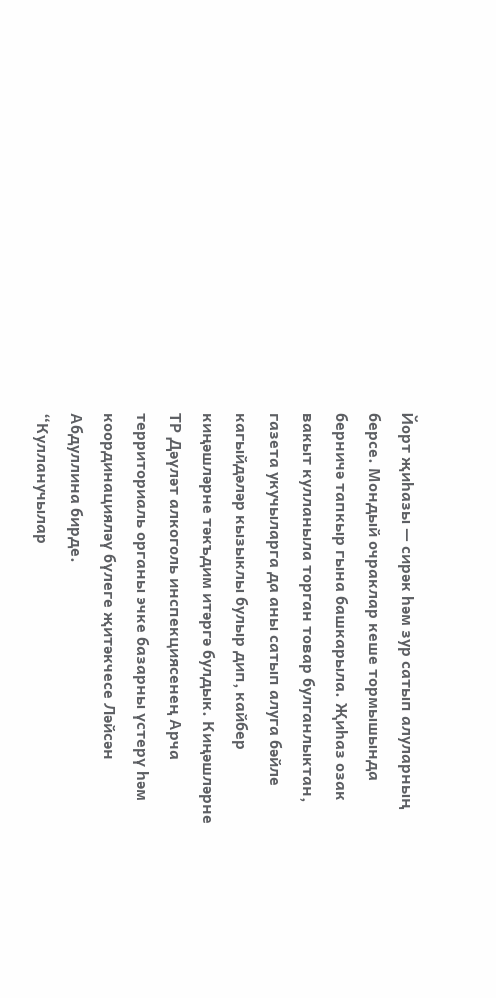Йорт җиһазы — сирәк һәм зур сатып алуларның берсе. Мондый очраклар кеше тормышында берничә тапкыр гына башкарыла. Җиһаз озак вакыт кулланыла торган товар булганлыктан, газета укучыларга да аны сатып алуга бәйле кагыйдәләр кызыклы булыр дип, кайбер киңәшләрне тәкъдим итәргә булдык. Киңәшләрне ТР Дәүләт алкоголь инспекциясенең Арча территориаль органы эчке базарны үстерү һәм координацияләү бүлеге җитәкчесе Ләйсән Абдуллина бирде.
“Кулланучылар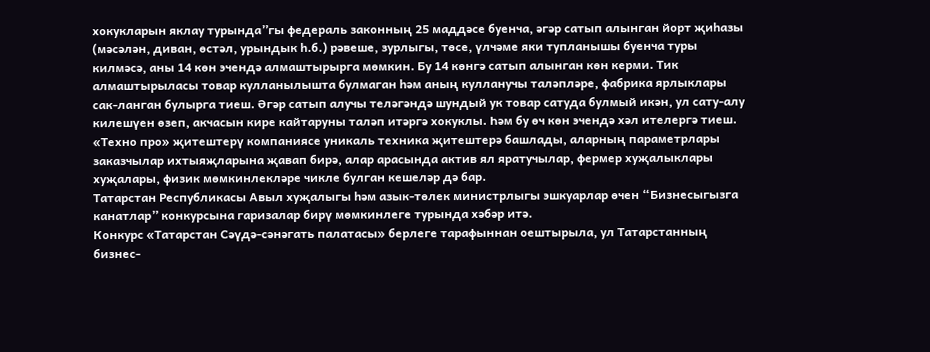хокукларын яклау турында”гы федераль законның 25 маддәсе буенча, әгәр сатып алынган йорт җиһазы (мәсәлән, диван, өстәл, урындык һ.б.) рәвеше, зурлыгы, төсе, үлчәме яки тупланышы буенча туры килмәсә, аны 14 көн эчендә алмаштырырга мөмкин. Бу 14 көнгә сатып алынган көн керми. Тик алмаштырыласы товар кулланылышта булмаган һәм аның кулланучы таләпләре, фабрика ярлыклары сак-ланган булырга тиеш. Әгәр сатып алучы теләгәндә шундый ук товар сатуда булмый икән, ул сату-алу килешүен өзеп, акчасын кире кайтаруны таләп итәргә хокуклы. Һәм бу өч көн эчендә хәл ителергә тиеш.
«Техно про» җитештерү компаниясе уникаль техника җитештерә башлады, аларның параметрлары заказчылар ихтыяҗларына җавап бирә, алар арасында актив ял яратучылар, фермер хуҗалыклары хуҗалары, физик мөмкинлекләре чикле булган кешеләр дә бар.
Татарстан Республикасы Авыл хуҗалыгы һәм азык-төлек министрлыгы эшкуарлар өчен “Бизнесыгызга канатлар” конкурсына гаризалар бирү мөмкинлеге турында хәбәр итә.
Конкурс «Татарстан Сәүдә-сәнәгать палатасы» берлеге тарафыннан оештырыла, ул Татарстанның бизнес-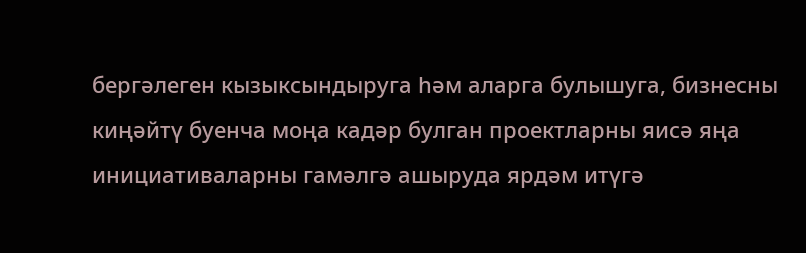бергәлеген кызыксындыруга һәм аларга булышуга, бизнесны киңәйтү буенча моңа кадәр булган проектларны яисә яңа инициативаларны гамәлгә ашыруда ярдәм итүгә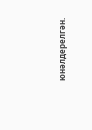юнәлдерелгән.